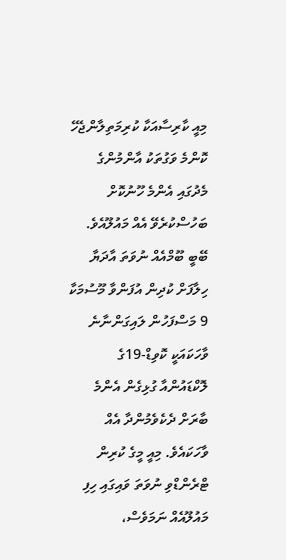މިއީ ކާރިސާއަކާ ކުރިމަތިލާންޖެހޭ ކޮންމެ ވަގުތަކު އާންމުންގެ މެދުގައި އެންމެ ހޫނުކޮށް ބަހުސްކުރެވޭ އެއް މައުލޫއެވެ. ބޭބީ ބޫމްއެއް ނުވަތަ އާދަޔާ ހިލާފަށް ކުދިން އުފަންވާ މޫސުމަކާ 9 މަސްފަހުން ލައިގަންނާނެ ވާހަކައަކީ ކޮވިޑް-19ގެ ލޮކްޑައުންއާ ގުޅިގެން އެންމެ ބާރަށް ދެކެވެމުންދާ އެއް ވާހަކައެވެ. މިއީ މީގެ ކުރިން ޓްރެންޑްވި ނުވަތަ ވައިގައި ހިފި މައުލޫއެއް ނަމަވެސް،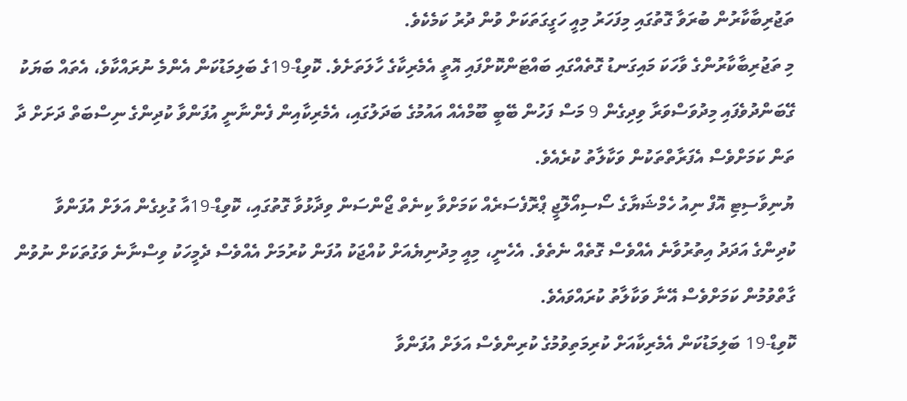ތަޖުރިބާކާރުން ބުރަވާ ގޮތުގައި މިފަހަރު މިއީ ހަގީގަތަކަށް ވުން ދުރު ކަމެކެވެ.
މި ތަޖުރިބާކާރުންގެ ވާހަކަ މައިގަނޑު ގޮތެއްގައި ބައްޓަންކޮށްފައި އޮތީ އެމެރިކާގެ ހާލަތަށެވެ. ކޮވިޑް-19ގެ ބަލިމަޑުކަން އެންމެ ނުރައްކާވެ، އެތައް ބަޔަކު ގޭބަންދުވެފައި މިދުވަސްވަރާ ވިދިގެން 9 މަސް ފަހުން ބޭބީ ބޫމްއެއް އައުމުގެ ބަދަލުގައި، އެމެރިކާއިން ފެންނާނީ އުފަންވާ ކުދިންގެ ނިސްބަތް ދަށަށް ދާ ތަން ކަމަށްވެސް އެފަރާތްތަކުން ވަކާލާތު ކުރެއެވެ.
ޔުނިވާސިޓި އޮފް ނިއު ހެމްޝަޔާގެ ސޯސިއޯލޮޖީ ޕްރޮފެސަރެއް ކަމަށްވާ ކިނެތް ޖޯންސަން ވިދާޅުވާ ގޮތުގައި، ކޮވިޑް-19އާ ގުޅިގެން އަލަށް އުފަންވާ ކުދިންގެ އަދަދު އިތުރުވާނެ އެއްވެސް ގޮތެއް ނެތެވެ. އެހެނީ، މިއީ މިދުނިޔެއަށް ކުއްޖަކު އުފަން ކުރުމަށް އެއްވެސް ދެމީހަކު ވިސްނާނެ ވަގުތަކަށް ނުވުން ގާތްވުމުން ކަމަށްވެސް އޭނާ ވަކާލާތު ކުރައްވައެވެ.
ކޮވިޑް-19 ބަލިމަޑުކަން އެމެރިކާއަށް ކުރިމަތިވުމުގެ ކުރިންވެސް އަލަށް އުފަންވާ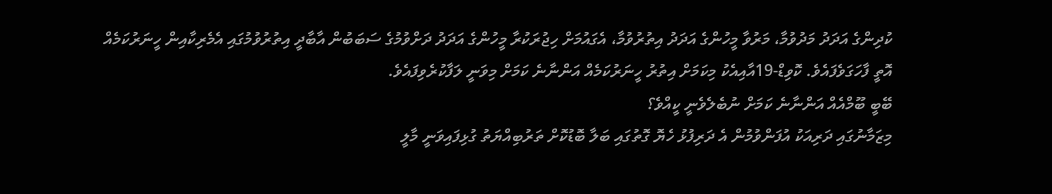ކުދިންގެ އަދަދު މަދުވުމާ، މަރުވާ މީހުންގެ އަދަދު އިތުރުވުމާ، އެގައުމަށް ހިޖުރަކުރާ މީހުންގެ އަދަދު ދަށްވުމުގެ ސަބަބުން އާބާދީ އިތުރުވުމުގައި އެމެރިކާއިން ހީނަރުކަމެއް އޮތީ ފާހަގަވެފައެވެ. ކޮވިޑް-19އާއިއެކު މިކަމަށް އިތުރު ހީނަރުކަމެއް އަންނާނެ ކަމަށް މިވަނީ ލަފާކުރެވިފައެވެ.
ބޭބީ ބޫމްއެއް އަންނާނެ ކަމަށް ނުބެލެވެނީ ކީއްވެ؟
މިޒަމާނުގައި ދަރިއަކު އުފަންވުމުން އެ ދަރިފުޅު ހެޔޮ ގޮތުގައި ބަލާ ބޮޑުކޮށް ތަރުބިއްޔަތު ގުޅިފައިވަނީ މާލީ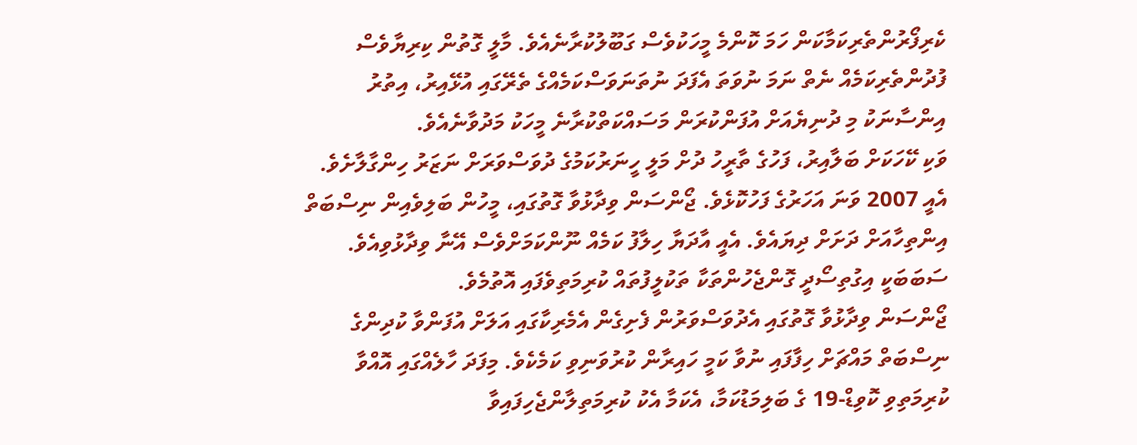ކެރިފޯރުންތެރިކަމާކަން ހަމަ ކޮންމެ މީހަކުވެސް ގަބޫލުކުރާނެއެވެ. މާލީ ގޮތުން ކިރިޔާވެސް ފުދުންތެރިކަމެއް ނެތް ނަމަ ނުވަތަ އެފަދަ ނުތަނަވަސްކަމެއްގެ ތެރޭގައި އުޅޭއިރު، އިތުރު އިންސާނަކު މި ދުނިޔެއަށް އުފަންކުރަން މަސައްކަތްކުރާނެ މީހަކު މަދުވާނެއެވެ.
ވަކި ކޭހަކަށް ބަލާއިރު، ފަހުގެ ތާރީހު ދުށް މަލީ ހީނަރުކަމުގެ ދުވަސްވަރަށް ނަޒަރު ހިންގާލާށެވެ. އެއީ 2007 ވަނަ އަހަރުގެ ފަހުކޮޅެވެ. ޖޯންސަން ވިދާޅުވާ ގޮތުގައި، މީހުން ބަލިވެއިން ނިސްބަތް އިންތިހާއަށް ދަށަށް ދިޔައެވެ. އެއީ އާދަޔާ ހިލާފު ކަމެއް ނޫންކަމަށްވެސް އޭނާ ވިދާޅުވިއެވެ. ސަބަބަކީ އިގުތިސޯދީ ގޮންޖެހުންތަކާ ތަކުލީފުތައް ކުރިމަތިވެފައި އޮތުމެވެ.
ޖޯންސަން ވިދާޅުވާ ގޮތުގައި އެދުވަސްވަރުން ފެށިގެން އެމެރިކާގައި އަލަށް އުފަންވާ ކުދިންގެ ނިސްބަތް މައްޗަށް ހިފާފައި ނުވާ ކަމީ ހައިރާން ކުރުވަނިވި ކަމެކެވެ. މިފަދަ ހާލެއްގައި އޮއްވާ ކުރިމަތިވި ކޮވިޑް-19 ގެ ބަލިމަޑުކަމާ، އެކަމާ އެކު ކުރިމަތިލާންޖެހިފައިވާ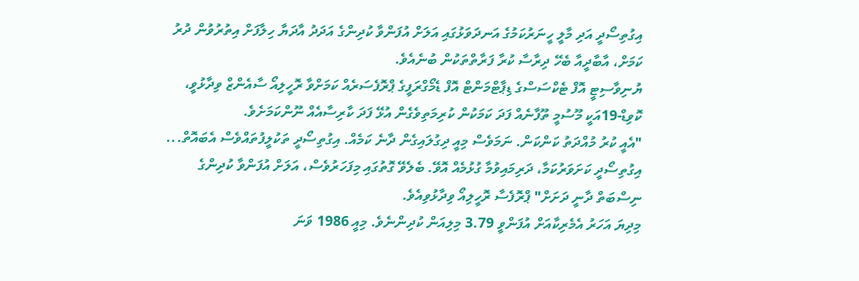އިގުތިސޯދީ އަދި މާލީ ހީނަރުކަމުގެ އަނދަވަޅުގައި އަލަށް އުފަންވާ ކުދިންގެ އަދަދު އާދަޔާ ހިލާފަށް އިތުރުވުން ދުރު ކަމަށް، އާބާދީއާ ބެހޭ ދިރާސާ ކުރާ ފަރާތްތަކުން ބުނެއެވެ.
ޔުނިވާސިޓީ އޮފް ޓެކްސަސްގެ ޑިޕާޓްމަންޓް އޮފް ޑެމޯގްރަފީގެ ޕްރޮފެސަރެއް ކަމަށްވާ ރޮހީލިއޯ ސާއެންޒް ވިދާޅުވީ، ކޮވިޑް-19އަކީ މޫސުމީ ތޫފާނެއް ފަދަ ކަމަކުން ކުރިމަތިވެގެން އުޅޭ ފަދަ ކާރިސާއެއް ނޫންކަމަށެވެ.
"އެއީ ކުރު މުއްދަތު ކަންކަން. ނަމަވެސް މިއީ ދިގުލައިގެން ދާނެ ކަމެއް. އިގުތިސޯދީ ތަކުލީފުތައްވެސް އެބައޮތް... އިގުތިސޯދީ ކަށަވަރުކަމާ، ދަރިމައިވުމާ ގުޅުމެއް އޮވޭ. ބެލެވޭ ގޮތުގައި މިފަހަރުވެސް، އަލަށް އުފަންވާ ކުދިންގެ ނިސްބަތް ދާނީ ދަށަށް" ޕްރޮފެސާ ރޮހީލިއޯ ވިދާޅުވިއެވެ.
މިދިޔަ އަހަރު އެމެރިކާއަށް އުފަންވީ 3.79 މިލިއަން ކުދިންނެވެ. މިއީ 1986 ވަނަ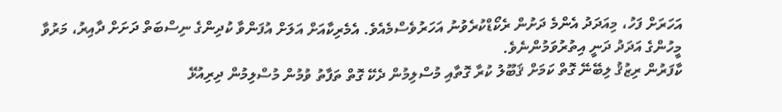އަހަރަށް ފަހު، މިއަދަދު އެންމެ ދަށުން ރެކޯޑްކުރެވުނު އަހަރުވެސްމެއެވެ. އެމެރިކާއަށް އަލަށް އުފަންވާ ކުދިންގެ ނިސްބަތް ދަށަށް ދާއިރު، މަރުވާ މީހުންގެ އަދަދު ދަނީ އިތުރުވަމުންނެވެ.
ކާފަރުން ރިޒުޤު ލިބޭނޭ ގޮތް ކަމަށް ޤަބޫލު ކުރާ ގޮތާއި މުސްލިމުން ދެކޭ ގޮތް ތަފާތު ވުމުން މުސްލިމުން ދިރިއުޅޭ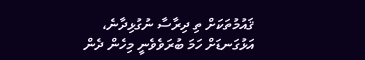ޤައުމުތަކަށް ތި ދިރާސާ ނުގުޅިދާނެ، އަޅުގަނޑަށް ހަމަ ބުރަވެވެނީ މިހެން ދެން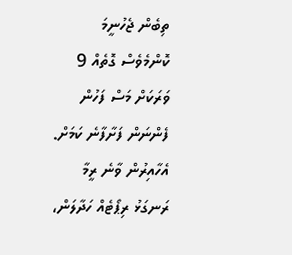ތިބެން ޖެހުނީމަ ކޮންމެވެސް ގޮތެއް 9 ވަރަކަށް މަސް ފަހުން ފެންނަން ފަށާފާނެ ކަމަށް. އެހާއިރުން ވާނެ ރީމާ ރަނގަޅު ރިޕޯޓެއް ހަދާލަން،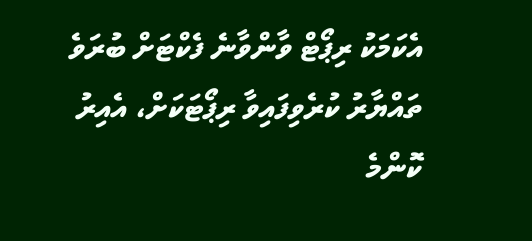އެކަމަކު ރިޕޯޓް ވާންވާނެ ފެކްޓަށް ބުރަވެ ތައްޔާރު ކުރެވިފައިވާ ރިޕޯޓަކަށް، އެއިރު ކޮންމެ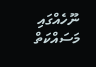ނޫހެއްގައި މަސައްކަތް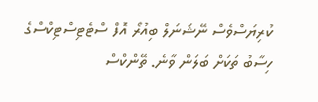ކުރިޔަސްވެސް ނޭޝަނަލް ބިއުރޯ އޮފް ސްޓެޓިސްޓިކްސްގެ ހިސާބު ތަކަށް ބަލަން ވާނެ. ތޭންކްސް